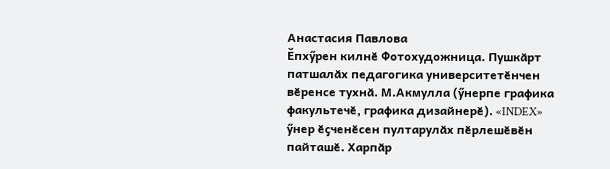Анастасия Павлова
Ӗпхӳрен килнӗ Фотохудожница. Пушкӑрт патшалӑх педагогика университетӗнчен вӗренсе тухнӑ. М.Акмулла (ӳнерпе графика факультечӗ, графика дизайнерӗ). «INDEX» ӳнер ӗҫченӗсен пултарулӑх пӗрлешӗвӗн пайташӗ. Харпӑр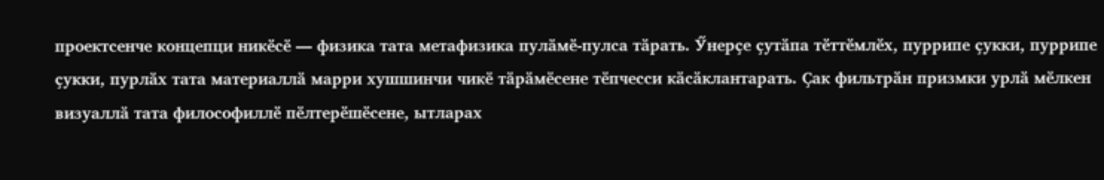проектсенче концепци никӗсӗ — физика тата метафизика пулӑмӗ-пулса тӑрать. Ӳнерҫе ҫутӑпа тӗттӗмлӗх, пуррипе ҫукки, пуррипе ҫукки, пурлӑх тата материаллӑ марри хушшинчи чикӗ тӑрӑмӗсене тӗпчесси кӑсӑклантарать. Ҫак фильтрӑн призмки урлӑ мӗлкен визуаллӑ тата философиллӗ пӗлтерӗшӗсене, ытларах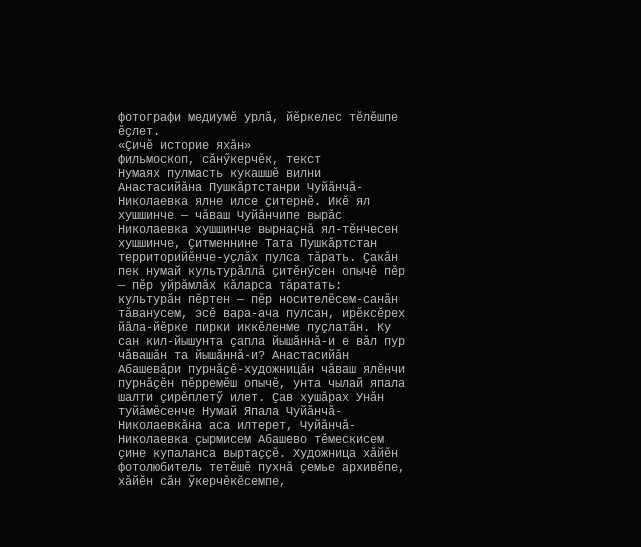фотографи медиумӗ урлӑ, йӗркелес тӗлӗшпе ӗҫлет.
«Ҫичӗ историе яхӑн»
фильмоскоп, сӑнӳкерчӗк, текст
Нумаях пулмасть кукашшӗ вилни Анастасийӑна Пушкӑртстанри Чуйӑнчӑ-Николаевка ялне илсе ҫитернӗ. Икӗ ял хушшинче — чӑваш Чуйӑнчипе вырӑс Николаевка хушшинче вырнаҫнӑ ял-тӗнчесен хушшинче, Ҫитменнине Тата Пушкӑртстан территорийӗнче-уҫлӑх пулса тӑрать. Ҫакӑн пек нумай культурӑллӑ ҫитӗнӳсен опычӗ пӗр — пӗр уйрӑмлӑх кӑларса тӑратать: культурӑн пӗртен — пӗр носителӗсем-санӑн тӑванусем, эсӗ вара-ача пулсан, ирӗксӗрех йӑла-йӗрке пирки иккӗленме пуҫлатӑн. Ку сан кил-йышунта ҫапла йышӑннӑ-и е вӑл пур чӑвашӑн та йышӑннӑ-и? Анастасийӑн Абашевӑри пурнӑҫӗ-художницӑн чӑваш ялӗнчи пурнӑҫӗн пӗрремӗш опычӗ, унта чылай япала шалти ҫирӗплетӳ илет. Ҫав хушӑрах Унӑн туйӑмӗсенче Нумай Япала Чуйӑнчӑ-Николаевкӑна аса илтерет, Чуйӑнчӑ-Николаевка ҫырмисем Абашево тӗмескисем ҫине купаланса выртаҫҫӗ. Художница хӑйӗн фотолюбитель тетӗшӗ пухнӑ ҫемье архивӗпе, хӑйӗн сӑн ӳкерчӗкӗсемпе,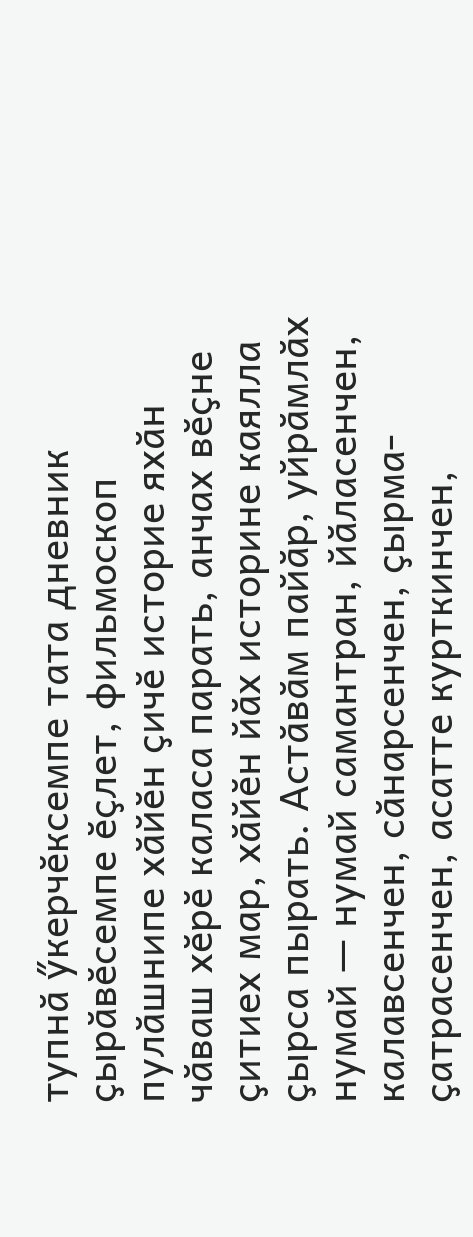тупнӑ ӳкерчӗксемпе тата дневник ҫырӑвӗсемпе ӗҫлет, фильмоскоп пулӑшнипе хӑйӗн ҫичӗ историе яхӑн чӑваш хӗрӗ каласа парать, анчах вӗҫне ҫитиех мар, хӑйӗн йӑх историне каялла ҫырса пырать. Астӑвӑм пайӑр, уйрӑмлӑх нумай — нумай самантран, йӑласенчен, калавсенчен, сӑнарсенчен, ҫырма-ҫатрасенчен, асатте курткинчен,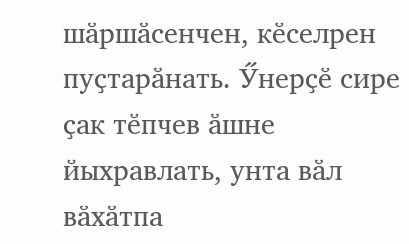шӑршӑсенчен, кӗселрен пуҫтарӑнать. Ӳнерҫӗ сире ҫак тӗпчев ӑшне йыхравлать, унта вӑл вӑхӑтпа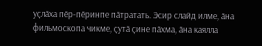уҫлӑха пӗр-пӗринпе пӑтратать. Эсир слайд илме, ӑна фильмоскопа чикме, ҫутӑ ҫине пӑхма, ӑна каялла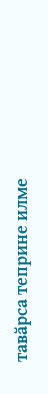тавӑрса теприне илме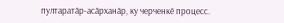пултаратӑр-асӑрханӑр, ку черченкӗ процесс.